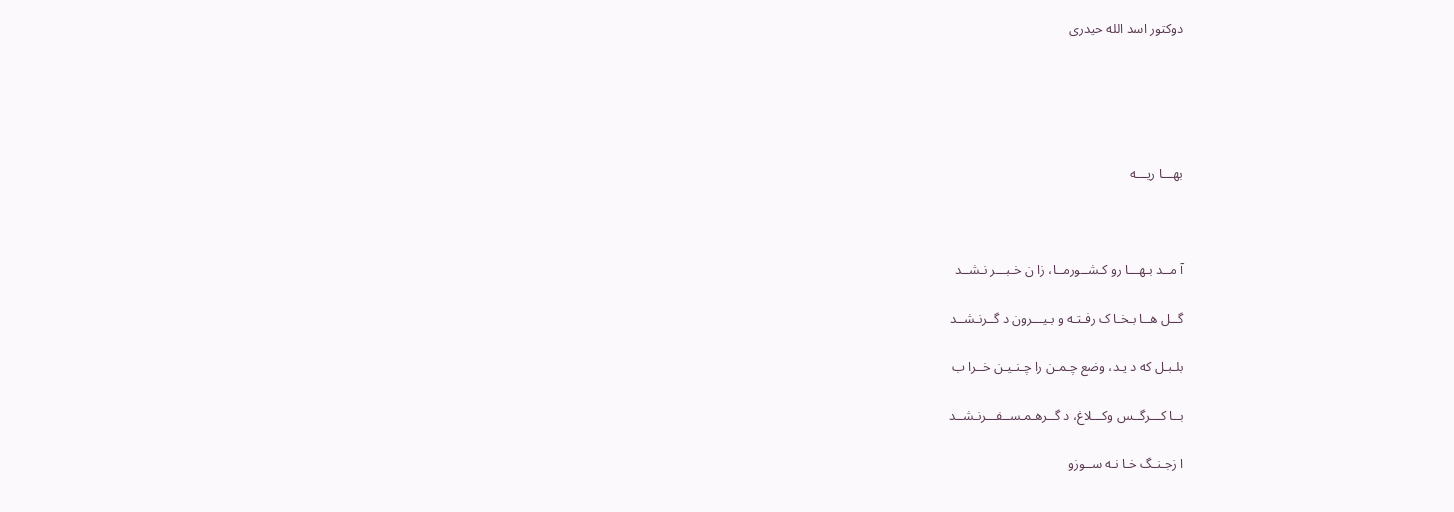دوکتور اسد الله حيدری





بهـــا ریـــه



آ مــد بـهـــا رو کـشــورمــا، زا ن خـبـــر نـشــد

گــل هــا بـخـا ک رفـتـه و بـیـــرون د گــرنـشــد

بلـبـل که د یـد، وضع چـمـن را چـنـیـن خــرا ب

بــا کـــرگــس وکـــلاغ، د گــرهـمـســفـــرنـشــد

ا زجـنـگ خـا نـه ســوزو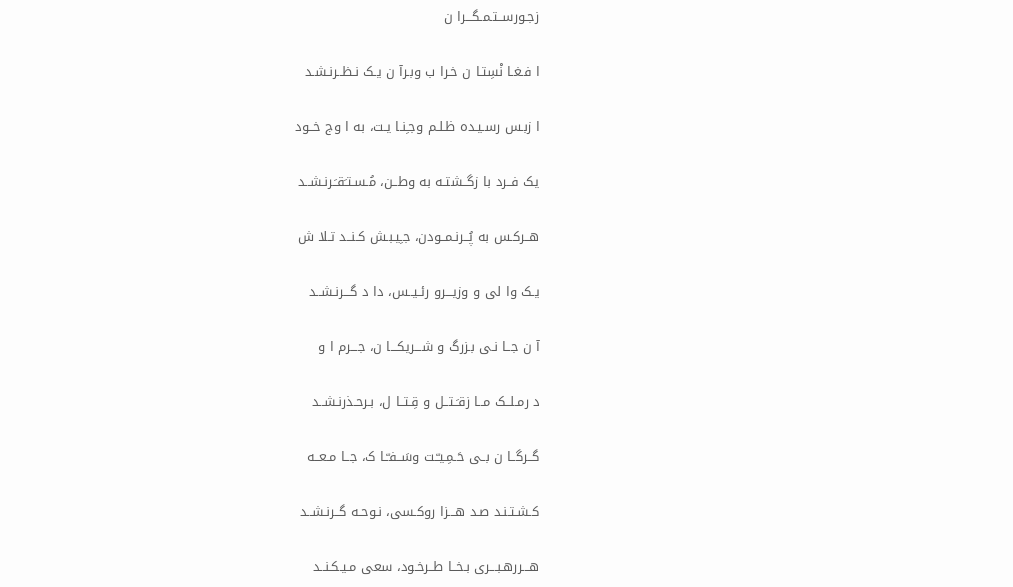زجـورســتـمـگـــرا ن

ا فـغـا نْسِتـا ن خـرا ب وبـرآ ن یـک نـظــرنـشـد

ا زبـس رسـیـده ظـلـم وجـِنـا یـت، به ا وج خــود

یک فــرد با زگــشتـه به وطــن، مُـسـتـَقـَـرنـشــد

هــرکـس به پُــرنـمــودن، جـِیـبـش کـنــد تـلا ش

یـک وا لی و وزیـــرو رئـیــس، دا د گـــرنـشــد

آ ن جــا نـی بـزرگ و شـــریکـــا ن، جـــرم ا و

د رمـلــک مــا زقـَـتــل و قِـتــا ل، بـرحـذرنـشــد

گــرگــا ن بــی حَـمِـیـّـت وسَــفـّـا ک، جــا مـعــه

کـشـتـنـد صـد هـــزا روکـسی، نـوحـه گــرنـشــد

هـــررهـبـــری بـخــا طــرخـود، سعی مـیـکـنــد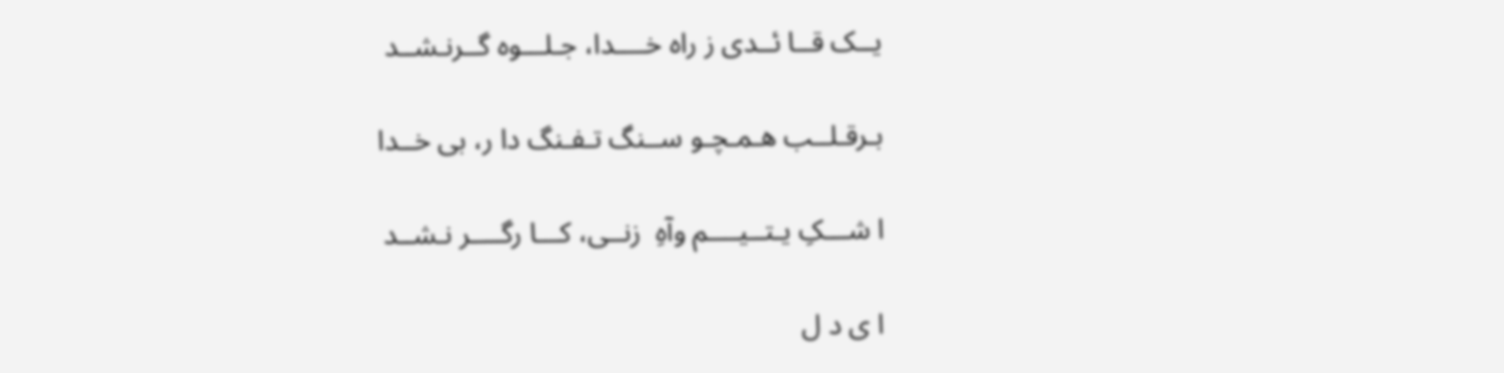یــک قــا ئــدی ز راه خــــدا، جـلـــوه گــرنـشــد

بـرقـلــب هـمـچـو ســنگ تـفـنگ دا ر، بی خــدا

ا شـــکِ یـتــیــــم وآهِ  زنــی، کـــا رگــــر نـشــد

ا ی د ل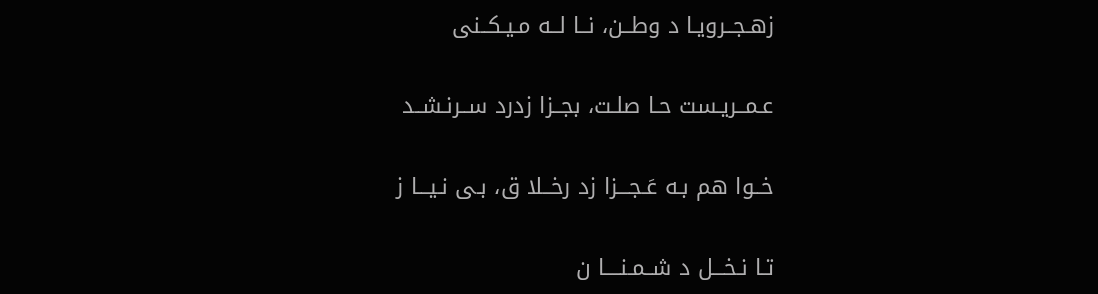زهـجــرویـا د وطــن، نــا لــه مـیـکــنی

عـمــریـست حـا صلـت، بجــزا زدرد ســرنـشــد

خــوا هم بـه عَـجـــزا زد رخــلا ق، بـی نـیـــا ز

تـا نـخـــل د شــمـنــــا ن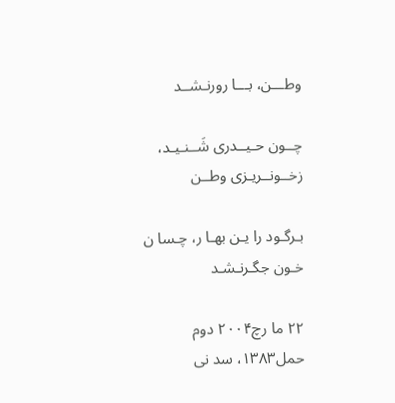وطـــن، بـــا رورنـشــد

چــون حـیــدری شَــنـیـد، زخــونــریـزی وطــن

بـرگـود را یـن بهـا ر، چـسا ن خـون جگـرنـشـد

۲۲ ما رچ٢۰۰۴ دوم حمل١۳۸۳، سد نی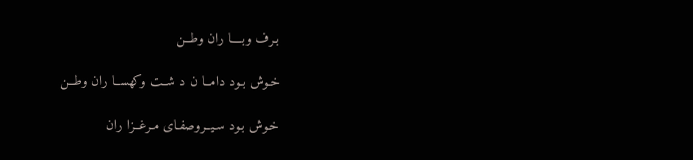بـرف وبــــا ران وطــن

خـوش بـود دامــا ن د شــت وکهســا ران وطــن

خـوش بـود سـیــروصفـای مـرغــزا ران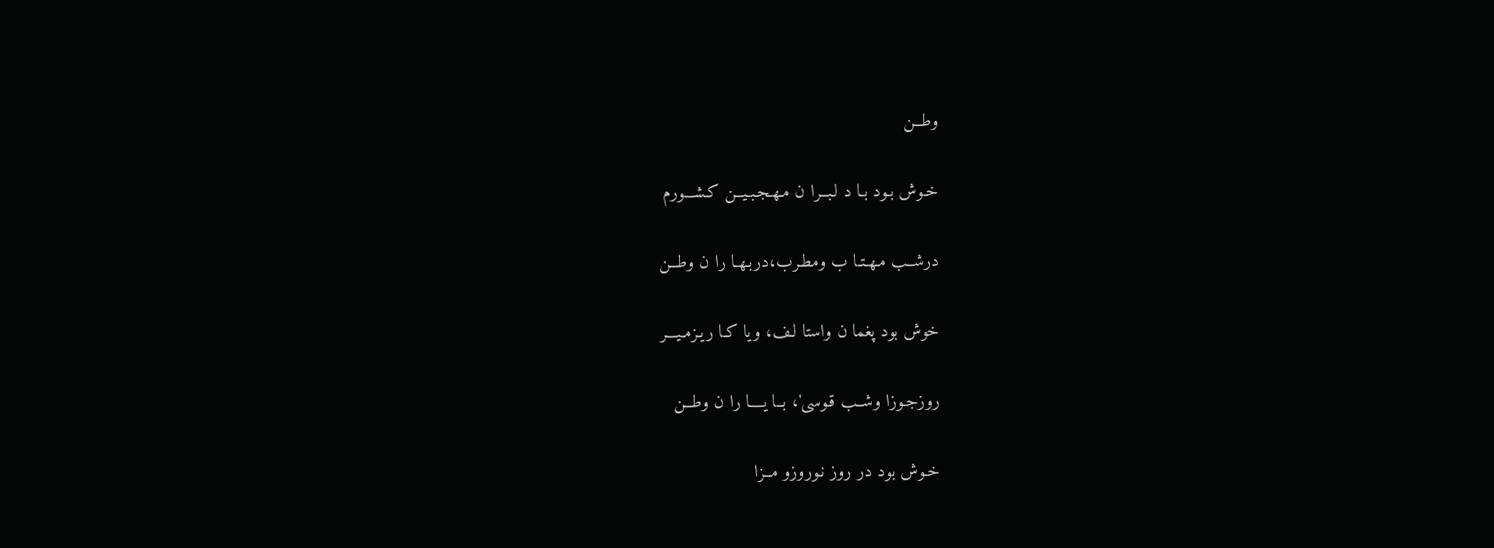وطــن

خـوش بـود بـا د لـبــرا ن مـهـجـبـیــن کـشـــورم

درشــب مـهـتـا ب ومطـرب،دربـهـا را ن وطــن

خوش بود پغما ن واستا لـف، ویا کـا ریـزمـیـــر

روزجـوزا وشــب قـوسی'، بــا یــــا را ن وطــن

خـوش بود در روز نـوروزو مــزا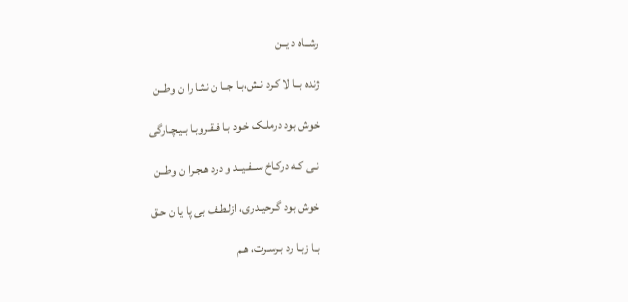رشــاه د یــن

ژنده بــا لا کـرد نـش،بـا جــا ن نـثـا را ن وطــن

خوش بود درملـک خـود بـا فـقـروبـا بـیـچـارگی

نـی کـه درکـاخ ســفـیــد و درد هـجـرا ن وطــن

خوش بود گـرحیـدری، ازلـطـف بی پا یا ن حـق

بـا زبـا رد بـرسـرت، هـم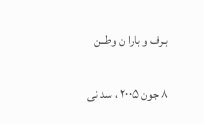بـرف و بارا ن وطــن

۸ جون ۲٠٠۵ ، سد نی